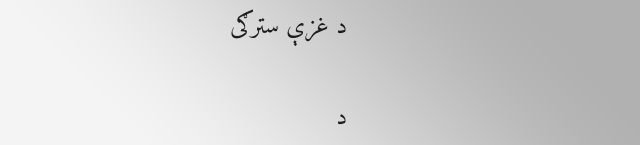د غزې سترګی

د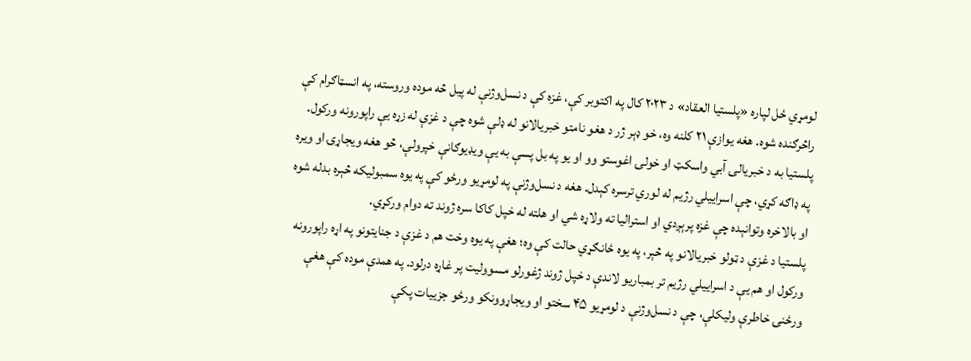لومړي ځل لپاره «پلستیا العقاد» د ۲۰۲۳ کال په اکتوبر کې، غزه کې د نسل‌وژنې له پیل څه موده وروسته، په انسټاګرام کې راڅرګنده شوه. هغه یوازې ۲۱ کلنه وه، خو ډېر ژر د هغو نامتو خبریالانو له ډلې شوه چې د غزې له زړه یې راپورونه ورکول. پلستیا به د خبریالۍ آبي واسکټ او خولۍ اغوستو وو او یو په بل پسې به یې ویډیوګانې خپرولې، څو هغه ویجاړۍ او ویره په ډاګه کړي، چې اسراییلي رژیم له لوري ترسره کېدل. هغه د نسل‌وژنې په لومړیو ورځو کې په یوه سمبولیکه څېره بدله شوه او بالاخره وتوانېده چې غزه پرېږدي او استرالیا ته ولاړه شي او هلته له خپل کاکا سره ژوند ته دوام ورکړي.
پلستیا د غزې د ټولو خبریالانو په څېر، په یوه ځانګړي حالت کې وه؛ هغې په یوه وخت هم د غزې د جنایتونو په اړه راپورونه ورکول او هم یې د اسراییلي رژیم تر بمباریو لاندې د خپل ژوند ژغورلو مسوولیت پر غاړه درلود. په همدې موده کې هغې ورځنۍ خاطرې ولیکلې، چې د نسل‌وژنې د لومړیو ۴۵ سختو او ویجاړوونکو ورځو جزییات پکې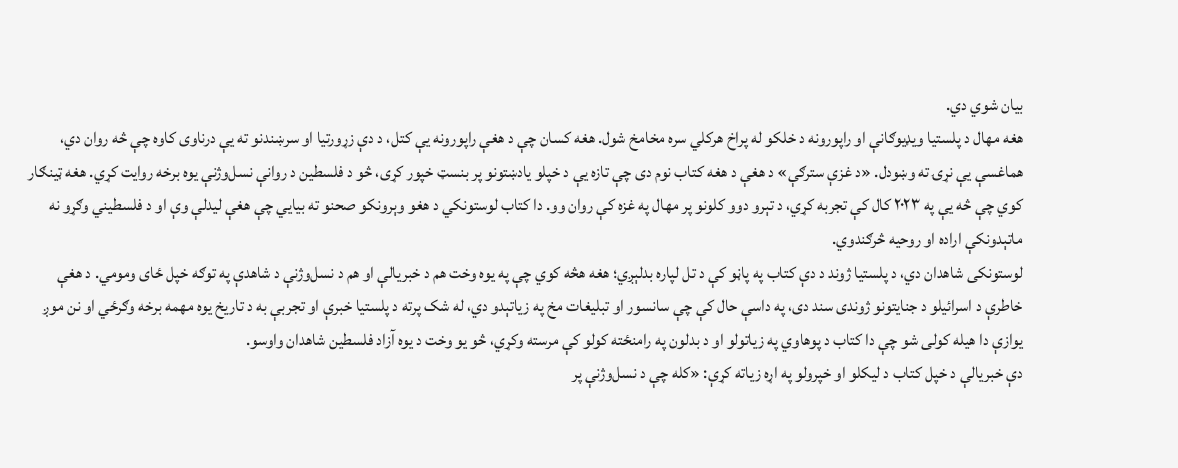بیان شوي دي.
هغه مهال د پلستیا ویډیوګانې او راپورونه د خلکو له پراخ هرکلي سره مخامخ شول. هغه کسان چې د هغې راپورونه یې کتل، د دې زړورتیا او سرښندنو ته یې درناوی کاوه چې څه روان دي، هماغسې یې نړۍ ته وښودل. «د غزې سترګې» د هغې د هغه کتاب نوم دی چې تازه یې د خپلو یادښتونو پر بنسټ خپور کړی، څو د فلسطین د روانې نسل‌وژنې یوه برخه روایت کړي. هغه ټینګار کوي چې څه یې په ۲۰۲۳ کال کې تجربه کړي، د تېرو دوو کلونو پر مهال په غزه کې روان وو. دا کتاب لوستونکي د هغو وېرونکو صحنو ته بیايي چې هغې لیدلې وې او د فلسطیني وګړو نه ماتېدونکې اراده او روحیه څرګندوي.
لوستونکی شاهدان دي، د پلستیا ژوند د دې کتاب په پاڼو کې د تل لپاره بدلېږي؛ هغه هڅه کوي چې په یوه وخت هم د خبریالې او هم د نسل‌وژنې د شاهدې په توګه خپل ځای ومومي. د هغې خاطرې د اسرائیلو د جنایتونو ژوندی سند دی، په داسې حال کې چې سانسور او تبلیغات مخ په زیاتېدو دي، له شک پرته د پلستیا خبرې او تجربې به د تاریخ یوه مهمه برخه وګرځي او نن موږ یوازې دا هیله کولی شو چې دا کتاب د پوهاوي په زیاتولو او د بدلون په رامنځته کولو کې مرسته وکړي، څو یو وخت د یوه آزاد فلسطین شاهدان واوسو.
دې خبریالې د خپل کتاب د لیکلو او خپرولو په اړه زیاته کړې: «کله چې د نسل‌وژنې پر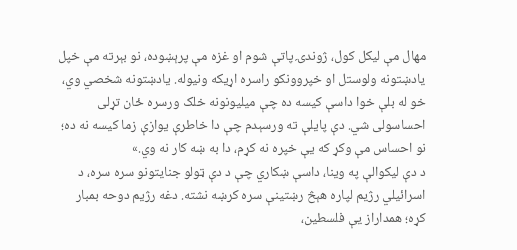مهال مې لیکل کول، ژوندۍ پاتې شوم او غزه مې پرېښوده، نو بېرته مې خپل یادښتونه ولوستل او خپروونکو راسره اړیکه ونیوله. یادښتونه شخصي وي، خو له بلې خوا داسې کیسه ده چې میلیونونه خلک ورسره ځان تړلی احساسولی شي. دې پایلې ته ورسېدم چې دا خاطرې یوازې زما کیسه نه ده؛ نو احساس مې وکړ که یې خپره نه کړم، دا به ښه کار نه وي.»
د دې لیکوالې په وینا، داسې ښکاري چې د دې ټولو جنایتونو سره سره، د اسرائیلي رژیم لپاره هېڅ رښتینې سره کرښه نشته. دغه رژیم دوحه بمبار کړه؛ همداراز یې فلسطین،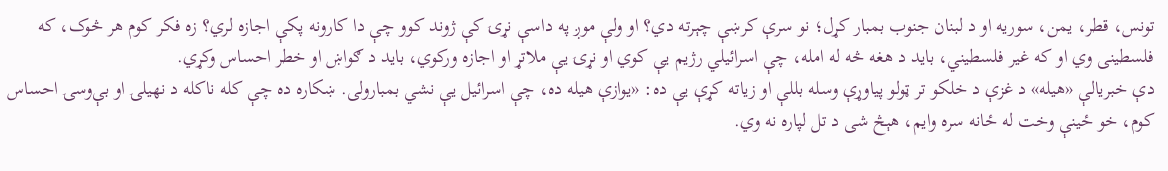تونس، قطر، یمن، سوریه او د لبنان جنوب بمبار کړل؛ نو سرې کرښې چېرته دي؟ او ولې موږ په داسې نړۍ کې ژوند کوو چې دا کارونه پکې اجازه لري؟ زه فکر کوم هر څوک، که فلسطینی وي او که غیر فلسطیني، باید د هغه څه له امله، چې اسرائیلي رژیم یې کوي او نړۍ یې ملاتړ او اجازه ورکوي، باید د ګواښ او خطر احساس وکړي.
دې خبریالې «هیله» د غزې د خلکو تر ټولو پیاوړې وسله بللې او زیاته کړې یې ده: «یوازې هیله ده، چې اسرائیل یې نشي بمبارولی. ښکاره ده چې کله ناکله د نهیلۍ او بې‌وسۍ احساس کوم، خو ځینې وخت له ځانه سره وایم، هېڅ شی د تل لپاره نه وي.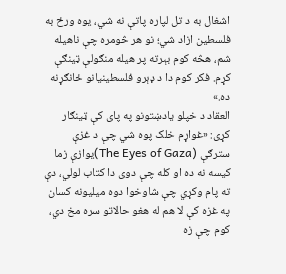اشغال به د تل لپاره پاتې نه شي، یوه ورځ به فلسطین ازاد شي؛ نو هر څومره چې ناهیله شم، هڅه کوم بېرته پر هیله منګولې ټینګې کړم. فکر کوم دا د ډېرو فلسطینیانو ځانګړنه ده.»
العقاد د خپلو یادښتونو په پای کې ټینګار کړی: «غواړم خلک پوه شي چې د غزې سترګې (The Eyes of Gaza)یوازې زما کیسه نه ده او کله چې دوی دا کتاب لولي، دې ته پام وکړي چې شاوخوا دوه میلیونه کسان په غزه کې لا هم له هغو حالاتو سره مخ دي، کوم چې زه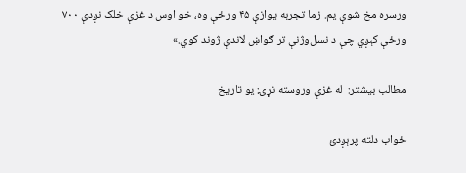ورسره مخ شوې یم. زما تجربه یوازې ۴۵ ورځې وه، خو اوس د غزې خلک نږدې ۷۰۰ ورځې کېږي چې د نسل‌وژنې تر ګواښ لاندې ژوند کوي.»

مطالب بیشتر:  له غزې وروسته نړۍ: یو تاریخ

ځواب دلته پرېږدئ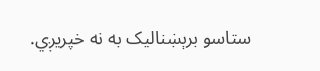ستاسو برېښناليک به نه خپريږي.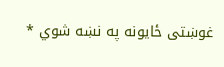غوښتى ځایونه په نښه شوي *